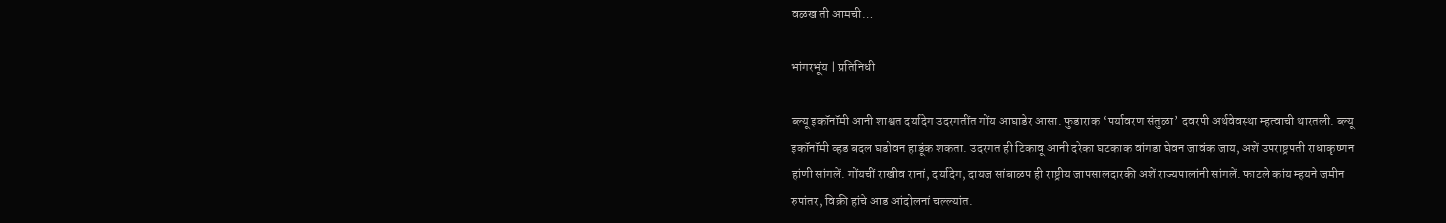वळख ती आमची…

भांगरभूंय | प्रतिनिधी

ब्ल्यू इकॉनॉमी आनी शाश्वत दर्यादेग उदरगतींत गोंय आघाडेर आसा. फुडाराक ‘पर्यावरण संतुळा’ दवरपी अर्थवेवस्था म्हत्वाची थारतली. ब्ल्यू इकॉनॉमी व्हड बदल घडोवन हाडूंक शकता. उदरगत ही टिकावू आनी दरेका घटकाक वांगडा घेवन जावंक जाय, अशें उपराष्ट्रपती राधाकृष्णन हांणी सांगलें. गोंयचीं राखीव रानां, दर्यादेग, दायज सांबाळप ही राष्ट्रीय जापसालदारकी अशें राज्यपालांनी सांगलें. फाटले कांय म्हयने जमीन रुपांतर, विक्री हांचे आड आंदोलनां चल्ल्यांत.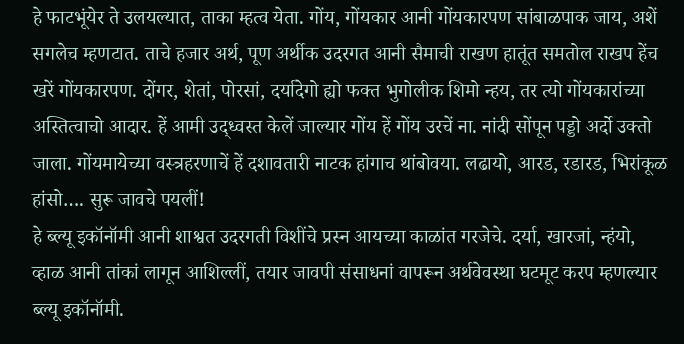हे फाटभूंयेर ते उलयल्यात, ताका म्हत्व येता. गोंय, गोंयकार आनी गोंयकारपण सांबाळपाक जाय, अशें सगलेच म्हणटात. ताचे हजार अर्थ, पूण अर्थीक उदरगत आनी सैमाची राखण हातूंत समतोल राखप हेंच खरें गोंयकारपण. दोंगर, शेतां, पोरसां, दर्यादेगो ह्यो फक्त भुगोलीक शिमो न्हय, तर त्यो गोंयकारांच्या अस्तित्वाचो आदार. हें आमी उद्ध्वस्त केलें जाल्यार गोंय हें गोंय उरचें ना. नांदी सोंपून पड्डो अर्दो उक्तो जाला. गोंयमायेच्या वस्त्रहरणाचें हें दशावतारी नाटक हांगाच थांबोवया. लढायो, आरड, रडारड, भिरांकूळ हांसो…. सुरू जावचे पयलीं!
हे ब्ल्यू इकॉनॉमी आनी शाश्वत उदरगती विशींचे प्रस्न आयच्या काळांत गरजेचे. दर्या, खारजां, न्हंयो, व्हाळ आनी तांकां लागून आशिल्लीं, तयार जावपी संसाधनां वापरून अर्थवेवस्था घटमूट करप म्हणल्यार ब्ल्यू इकॉनॉमी.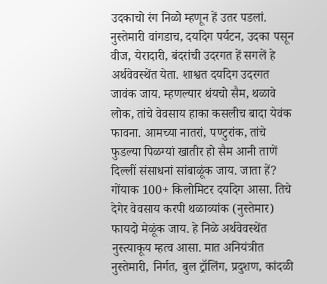उदकाचो रंग निळो म्हणून हें उतर पडलां. नुस्तेमारी वांगडाच, दर्यादेग पर्यटन, उदका पसून वीज, येरादारी, बंदरांची उदरगत हें सगलें हे अर्थवेवस्थेंत येता. शाश्वत दर्यादेग उदरगत जावंक जाय. म्हणल्यार थंयचो सैम, थळावे लोक, तांचे वेवसाय हाका कसलीच बादा येवंक फावना. आमच्या नातरां, पण्टुरांक, तांचे फुडल्या पिळग्यां खातीर हो सैम आनी ताणें दिल्लीं संसाधनां सांबाळूंक जाय. जाता हें? गोंयाक 100+ किलोमिटर दर्यादेग आसा. तिचे देगेर वेवसाय करपी थळाव्यांक (नुस्तेमार) फायदो मेळूंक जाय. हे निळे अर्थवेवस्थेंत नुस्त्याकूय म्हत्व आसा. मात अनियंत्रीत नुस्तेमारी, निर्गत, बुल ट्रॉलिंग, प्रदुशण, कांदळी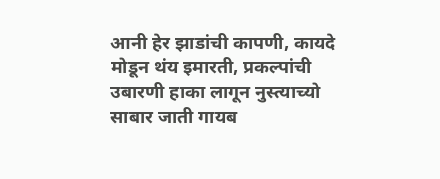आनी हेर झाडांची कापणी, कायदे मोडून थंय इमारती, प्रकल्पांची उबारणी हाका लागून नुस्त्याच्यो साबार जाती गायब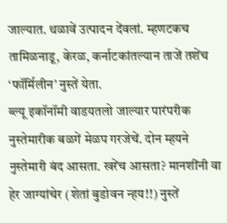जाल्यात. थळावें उत्पादन देंवलां. म्हणटकच तामिळनाडू, केरळ, कर्नाटकांतल्यान ताजें तशेंच ‘फॉर्मिलीन’ नुस्तें येता.
ब्ल्यू इकॉनॉमी वाडयतलो जाल्यार पारंपरीक नुस्तेमारीक बळगें मेळप गरजेचें. दोन म्हयने नुस्तेमारी बंद आसता. खरेंच आसता? मानशींनी वा हेर जाग्यांचेर (शेतां बुडोवन न्हय!!) नुस्तें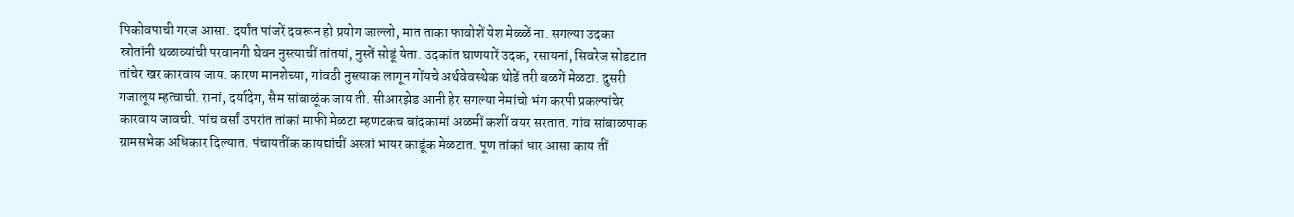पिकोवपाची गरज आसा. दर्यांत पांजरें दवरून हो प्रयोग जाल्लो, मात ताका फावोशें येश मेळ्ळें ना. सगल्या उदका स्रोतांनी थळाव्यांची परवानगी घेवन नुस्त्याचीं तांतयां, नुस्तें सोडूं येता. उदकांत घाणयारें उदक, रसायनां, सिवरेज सोडटात तांचेर खर कारवाय जाय. कारण मानशेच्या, गांवठी नुस्त्याक लागून गोंयचे अर्थवेवस्थेक थोडें तरी बळगें मेळटा. दुसरी गजालूय म्हत्वाची. रानां, दर्यादेग, सैम सांबाळूंक जाय ती. सीआरझेड आनी हेर सगल्या नेमांचो भंग करपी प्रकल्पांचेर कारवाय जावची. पांच वर्सां उपरांत तांकां माफी मेळटा म्हणटकच बांदकामां अळमीं कशीं वयर सरतात. गांव सांबाळपाक ग्रामसभेक अधिकार दिल्यात. पंचायतींक कायद्यांचीं अस्त्रां भायर काडूंक मेळटात. पूण तांकां धार आसा काय तीं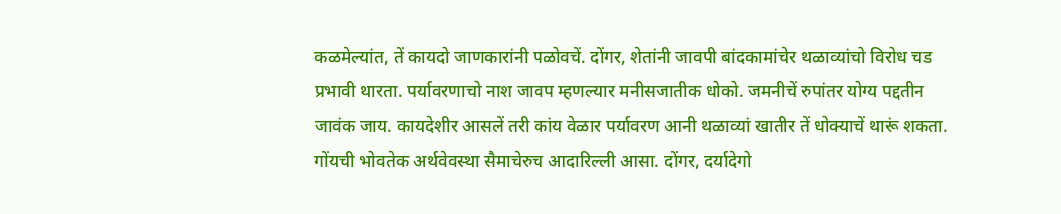कळमेल्यांत, तें कायदो जाणकारांनी पळोवचें. दोंगर, शेतांनी जावपी बांदकामांचेर थळाव्यांचो विरोध चड प्रभावी थारता. पर्यावरणाचो नाश जावप म्हणल्यार मनीसजातीक धोको. जमनीचें रुपांतर योग्य पद्दतीन जावंक जाय. कायदेशीर आसलें तरी कांय वेळार पर्यावरण आनी थळाव्यां खातीर तें धोक्याचें थारूं शकता. गोंयची भोवतेक अर्थवेवस्था सैमाचेरुच आदारिल्ली आसा. दोंगर, दर्यादेगो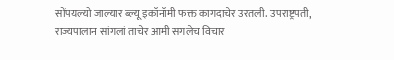सोंपयल्यो जाल्यार ब्ल्यू इकॉनॉमी फक्त कागदाचेर उरतली. उपराष्ट्रपती, राज्यपालान सांगलां ताचेर आमी सगलेच विचार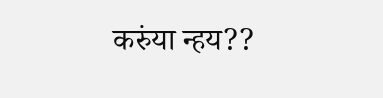करुंया न्हय??